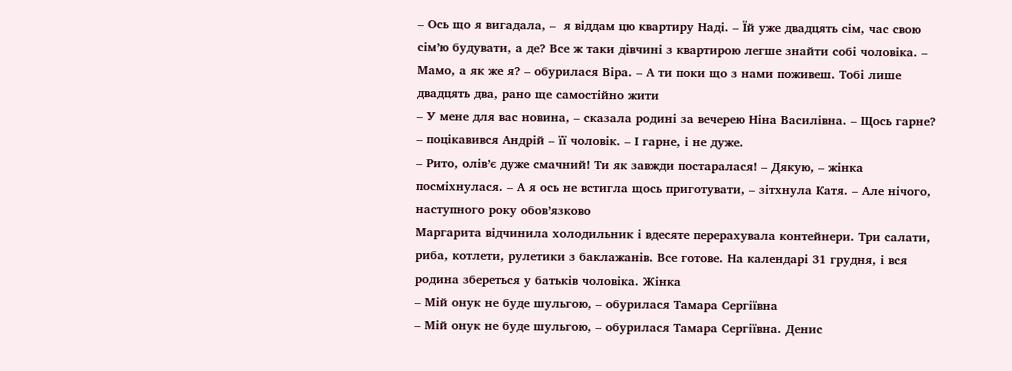– Ось що я вигадала, –  я віддам цю квартиру Наді. – Їй уже двадцять сім, час свою сім’ю будувати, а де? Все ж таки дівчині з квартирою легше знайти собі чоловіка. – Мамо, а як же я? – обурилася Віра. – А ти поки що з нами поживеш. Тобі лише двадцять два, рано ще самостійно жити
– У мене для вас новина, – сказала родині за вечерею Ніна Василівна. – Щось гарне? – поцікавився Андрій – її чоловік. – І гарне, і не дуже.
– Рито, олів’є дуже смачний! Ти як завжди постаралася! – Дякую, – жінка посміхнулася. – А я ось не встигла щось приготувати, – зітхнула Катя. – Але нічого, наступного року обов’язково
Маргарита відчинила холодильник і вдесяте перерахувала контейнери. Три салати, риба, котлети, рулетики з баклажанів. Все готове. На календарі 31 грудня, і вся родина збереться у батьків чоловіка. Жінка
– Мій онук не буде шульгою, – обурилася Тамара Сергіївна
– Мій онук не буде шульгою, – обурилася Тамара Сергіївна. Денис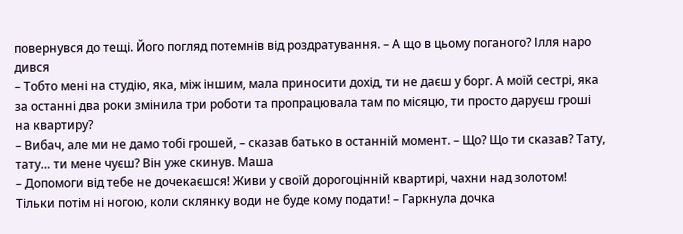повернувся до тещі. Його погляд потемнів від роздратування. – А що в цьому поганого? Ілля наро дився
– Тобто мені на студію, яка, між іншим, мала приносити дохід, ти не даєш у борг. А моїй сестрі, яка за останні два роки змінила три роботи та пропрацювала там по місяцю, ти просто даруєш гроші на квартиру?
– Вибач, але ми не дамо тобі грошей, – сказав батько в останній момент. – Що? Що ти сказав? Тату, тату… ти мене чуєш? Він уже скинув. Маша
– Допомоги від тебе не дочекаєшся! Живи у своїй дорогоцінній квартирі, чахни над золотом! Тільки потім ні ногою, коли склянку води не буде кому подати! – Гаркнула дочка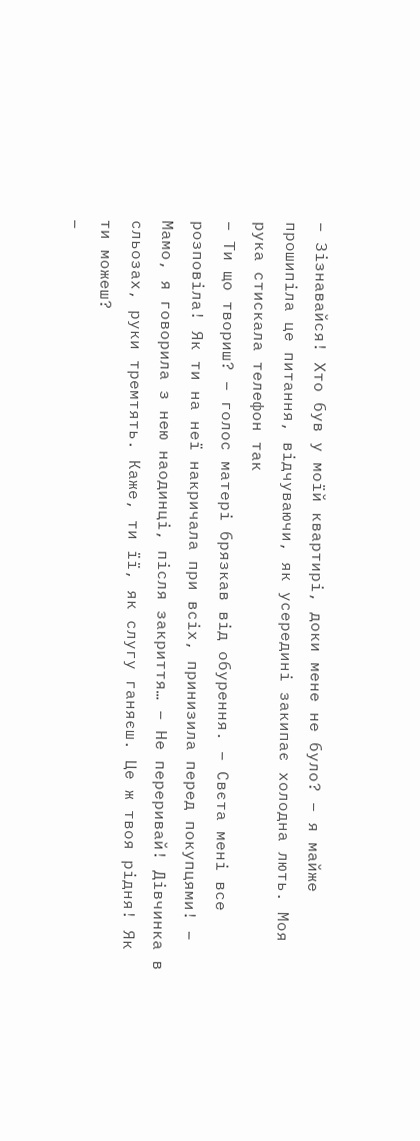– Зізнавайся! Хто був у моїй квартирі, доки мене не було? – я майже прошипіла це питання, відчуваючи, як усередині закипає холодна лють. Моя рука стискала телефон так
– Ти що твориш? – голос матері брязкав від обурення. – Свєта мені все розповіла! Як ти на неї накричала при всіх, принизила перед покупцями! – Мамо, я говорила з нею наодинці, після закриття… – Не переривай! Дівчинка в сльозах, руки тремтять. Каже, ти її, як слугу ганяєш. Це ж твоя рідня! Як ти можеш?
–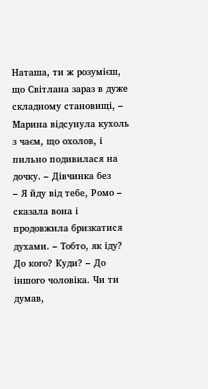Наташа, ти ж розумієш, що Світлана зараз в дуже складному становищі, – Марина відсунула кухоль з чаєм, що охолов, і пильно подивилася на дочку. – Дівчинка без
– Я йду від тебе, Ромо – сказала вона і продовжила бризкатися духами. – Тобто, як іду? До кого? Куди? – До іншого чоловіка. Чи ти думав,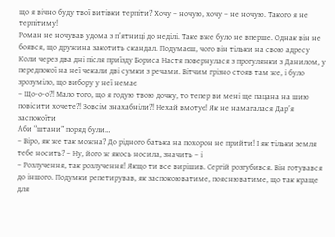що я вічно буду твої витівки терпіти? Хочу – ночую, хочу – не ночую. Такого я не терпітиму!
Роман не ночував удома з п’ятниці до неділі. Таке вже було не вперше. Однак він не боявся, що дружина закотить скандал. Подумаєш, чого він тільки на свою адресу
Коли через два дні після приїзду Бориса Настя повернулася з прогулянки з Данилом, у передпокої на неї чекали дві сумки з речами. Вітчим грізно стояв там же, і було зрозуміло, що вибору у неї немає
– Що-о-о?! Мало того, що я годую твою дочку, то тепер ви мені ще пацана на шию повісити хочете?! Зовсім знахабніли?! Нехай вмотує! Як не намагалася Дар’я заспокоїти
Аби “штани” поряд були…
– Віро, як же так можна? До рідного батька на похорон не прийти! І як тільки земля тебе носить? – Ну, його ж якось носила, значить – і
– Розлучення, так розлучення! Якщо ти все вирішив. Сергій розгубився. Він готувався до іншого. Подумки репетирував, як заспокоюватиме, пояснюватиме, що так краще для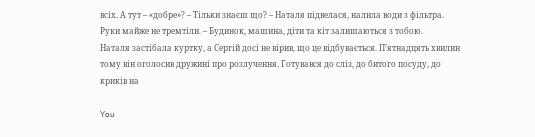всіх. А тут – «добре»? – Тільки знаєш що? – Наталя підвелася, налила води з фільтра. Руки майже не тремтіли. – Будинок, машина, діти та кіт залишаються з тобою.
Наталя застібала куртку, а Сергій досі не вірив, що це відбувається. П’ятнадцять хвилин тому він оголосив дружині про розлучення. Готувався до сліз, до битого посуду, до криків на

You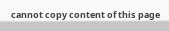cannot copy content of this page